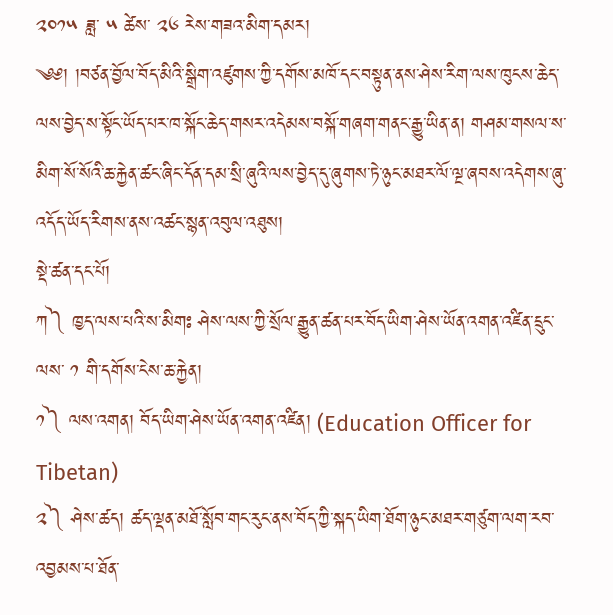༢༠༡༥ ཟླ་ ༥ ཚེས་ ༢༦ རེས་གཟའ་མིག་དམར།
༄༅། །བཙན་བྱོལ་བོད་མིའི་སྒྲིག་འཛུགས་ཀྱི་དགོས་མཁོ་དང་བསྟུན་ནས་ཤེས་རིག་ལས་ཁུངས་ཆེད་ལས་བྱེད་ས་སྟོང་ཡོད་པར་ཁ་སྐོང་ཆེད་གསར་འདེམས་བསྐོ་གཞག་གནང་རྒྱུ་ཡིན་ན། གཤམ་གསལ་ས་མིག་སོ་སོའི་ཆ་རྐྱེན་ཚང་ཞིང་དོན་དམ་སྲི་ཞུའི་ལས་བྱེད་དུ་ཞུགས་ཏེ་ཉུང་མཐར་ལོ་ལྔ་ཞབས་འདེགས་ཞུ་འདོད་ཡོད་རིགས་ནས་འཚང་སྙན་འབུལ་འཐུས།
སྡེ་ཚན་དང་པོ།
ཀ༽ ཁྱད་ལས་པའི་ས་མིགཿ ཤེས་ལས་ཀྱི་སྲོལ་རྒྱུན་ཚན་པར་བོད་ཡིག་ཤེས་ཡོན་འགན་འཛིན་དྲུང་ལས་ ༡ གི་དགོས་ངེས་ཆ་རྐྱེན།
༡༽ ལས་འགན། བོད་ཡིག་ཤེས་ཡོན་འགན་འཛིན། (Education Officer for Tibetan)
༢༽ ཤེས་ཚད། ཚད་ལྡན་མཐོ་སློབ་གང་རུང་ནས་བོད་ཀྱི་སྐད་ཡིག་ཐོག་ཉུང་མཐར་གཙུག་ལག་རབ་འབྱམས་པ་ཐོན་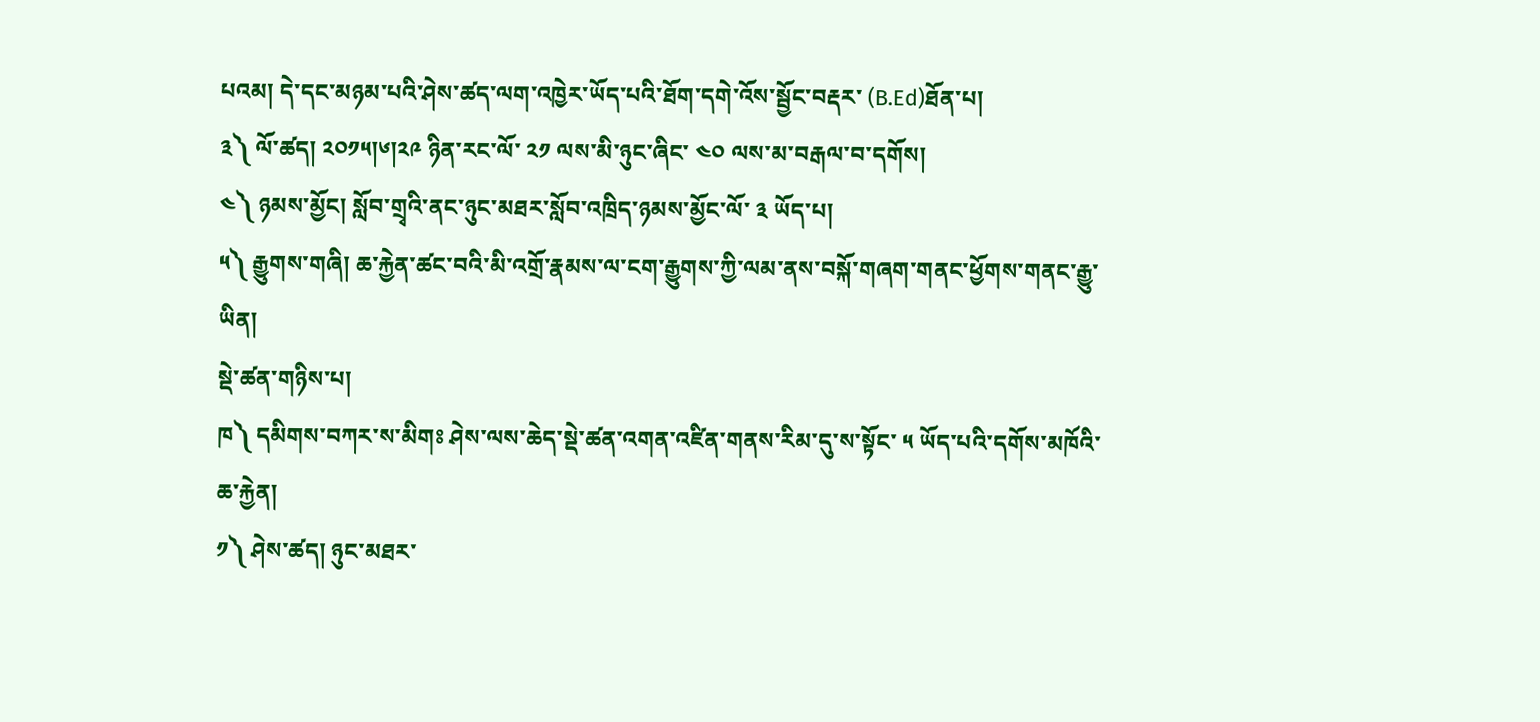པའམ། དེ་དང་མཉམ་པའི་ཤེས་ཚད་ལག་འཁྱེར་ཡོད་པའི་ཐོག་དགེ་འོས་སྦྱོང་བརྡར་ (B.Ed)ཐོན་པ།
༣༽ ལོ་ཚད། ༢༠༡༥།༦།༢༩ ཉིན་རང་ལོ་ ༢༡ ལས་མི་ཉུང་ཞིང་ ༤༠ ལས་མ་བརྒལ་བ་དགོས།
༤༽ ཉམས་མྱོང། སློབ་གྲྭའི་ནང་ཉུང་མཐར་སློབ་འཁྲིད་ཉམས་མྱོང་ལོ་ ༣ ཡོད་པ།
༥༽ རྒྱུགས་གཞི། ཆ་རྐྱེན་ཚང་བའི་མི་འགྲོ་རྣམས་ལ་ངག་རྒྱུགས་ཀྱི་ལམ་ནས་བསྐོ་གཞག་གནང་ཕྱོགས་གནང་རྒྱུ་ཡིན།
སྡེ་ཚན་གཉིས་པ།
ཁ༽ དམིགས་བཀར་ས་མིགཿ ཤེས་ལས་ཆེད་སྡེ་ཚན་འགན་འཛིན་གནས་རིམ་དུ་ས་སྟོང་ ༥ ཡོད་པའི་དགོས་མཁོའི་ཆ་རྐྱེན།
༡༽ ཤེས་ཚད། ཉུང་མཐར་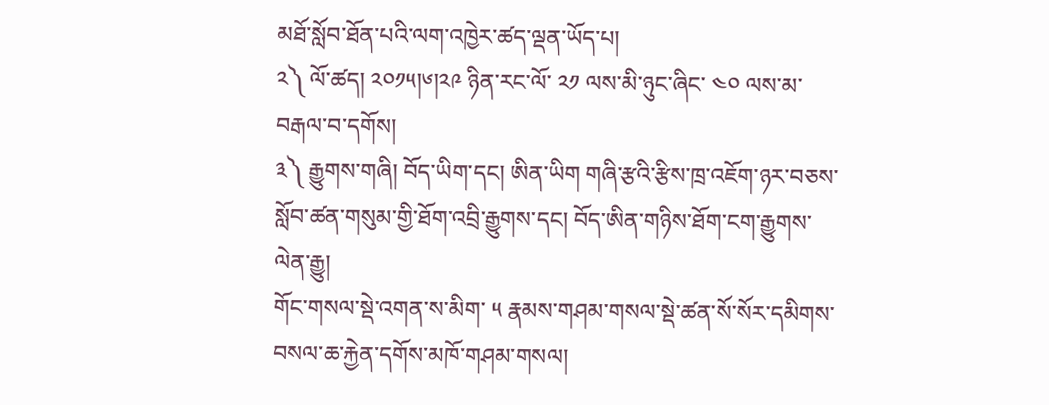མཐོ་སློབ་ཐོན་པའི་ལག་འཁྱེར་ཚད་ལྡན་ཡོད་པ།
༢༽ ལོ་ཚད། ༢༠༡༥།༦།༢༩ ཉིན་རང་ལོ་ ༢༡ ལས་མི་ཉུང་ཞིང་ ༤༠ ལས་མ་བརྒལ་བ་དགོས།
༣༽ རྒྱུགས་གཞི། བོད་ཡིག་དང། ཨིན་ཡིག གཞི་རྩའི་རྩིས་ཁྲ་འཇོག་ཉར་བཅས་སློབ་ཚན་གསུམ་གྱི་ཐོག་འབྲི་རྒྱུགས་དང། བོད་ཨིན་གཉིས་ཐོག་ངག་རྒྱུགས་ལེན་རྒྱུ།
གོང་གསལ་སྡེ་འགན་ས་མིག་ ༥ རྣམས་གཤམ་གསལ་སྡེ་ཚན་སོ་སོར་དམིགས་བསལ་ཆ་རྐྱེན་དགོས་མཁོ་གཤམ་གསལ།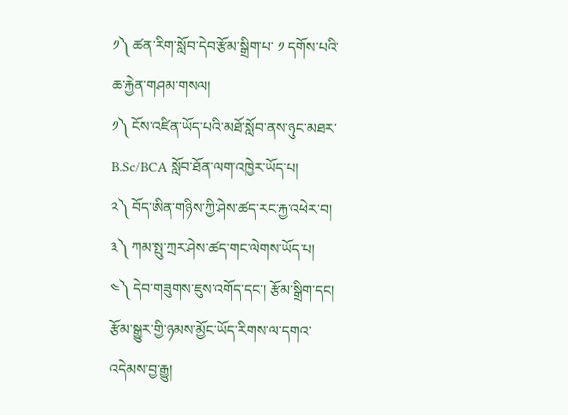༡༽ ཚན་རིག་སློབ་དེབ་རྩོམ་སྒྲིག་པ་ ༡ དགོས་པའི་ཆ་རྐྱེན་གཤམ་གསལ།
༡༽ ངོས་འཛིན་ཡོད་པའི་མཐོ་སློབ་ནས་ཉུང་མཐར་ B.Sc/BCA སློབ་ཐོན་ལག་འཁྱེར་ཡོད་པ།
༢༽ བོད་ཨིན་གཉིས་ཀྱི་ཤེས་ཚད་རང་རྐྱ་འཕེར་བ།
༣༽ ཀམ་སྤུ་ཀྲར་ཤེས་ཚད་གང་ལེགས་ཡོད་པ།
༤༽ དེབ་གཟུགས་ཇུས་འགོད་དང་། རྩོམ་སྒྲིག་དང། རྩོམ་སྒྱུར་གྱི་ཉམས་མྱོང་ཡོད་རིགས་ལ་དགའ་འདེམས་བྱ་རྒྱུ།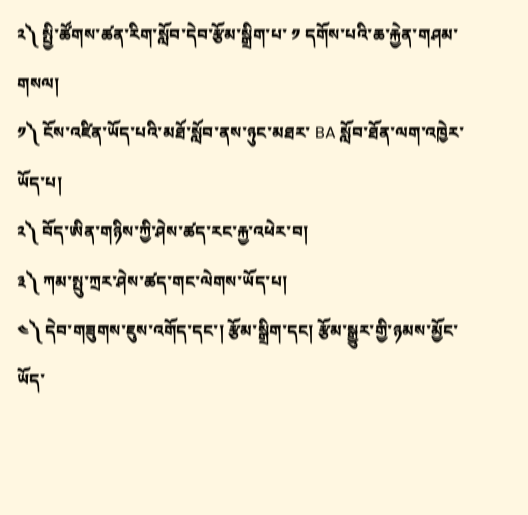༢༽ སྤྱི་ཚོགས་ཚན་རིག་སློབ་དེབ་རྩོམ་སྒྲིག་པ་ ༡ དགོས་པའི་ཆ་རྐྱེན་གཤམ་གསལ།
༡༽ ངོས་འཛིན་ཡོད་པའི་མཐོ་སློབ་ནས་ཉུང་མཐར་ BA སློབ་ཐོན་ལག་འཁྱེར་ཡོད་པ།
༢༽ བོད་ཨིན་གཉིས་ཀྱི་ཤེས་ཚད་རང་རྐྱ་འཕེར་བ།
༣༽ ཀམ་སྤུ་ཀྲར་ཤེས་ཚད་གང་ལེགས་ཡོད་པ།
༤༽ དེབ་གཟུགས་ཇུས་འགོད་དང་། རྩོམ་སྒྲིག་དང། རྩོམ་སྒྱུར་གྱི་ཉམས་མྱོང་ཡོད་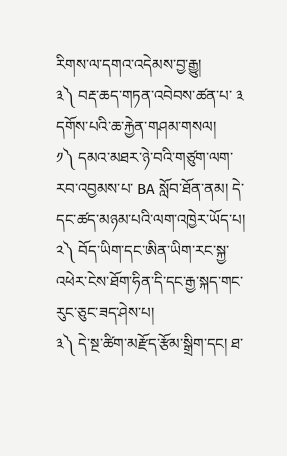རིགས་ལ་དགའ་འདེམས་བྱ་རྒྱུ།
༣༽ བརྡ་ཆད་གཏན་འབེབས་ཚན་པ་ ༣ དགོས་པའི་ཆ་རྐྱེན་གཤམ་གསལ།
༡༽ དམའ་མཐར་ཉེ་བའི་གཙུག་ལག་རབ་འབྱམས་པ་ BA སློབ་ཐོན་ནམ། དེ་དང་ཚད་མཉམ་པའི་ལག་འཁྱེར་ཡོད་པ།
༢༽ བོད་ཡིག་དང་ཨིན་ཡིག་རང་སྐྱ་འཕེར་ངེས་ཐོག་ཧིན་དི་དང་རྒྱ་སྐད་གང་རུང་ཅུང་ཟད་ཤེས་པ།
༣༽ དེ་སྔ་ཚིག་མརྫོད་རྩོམ་སྒྲིག་དང། ཐ་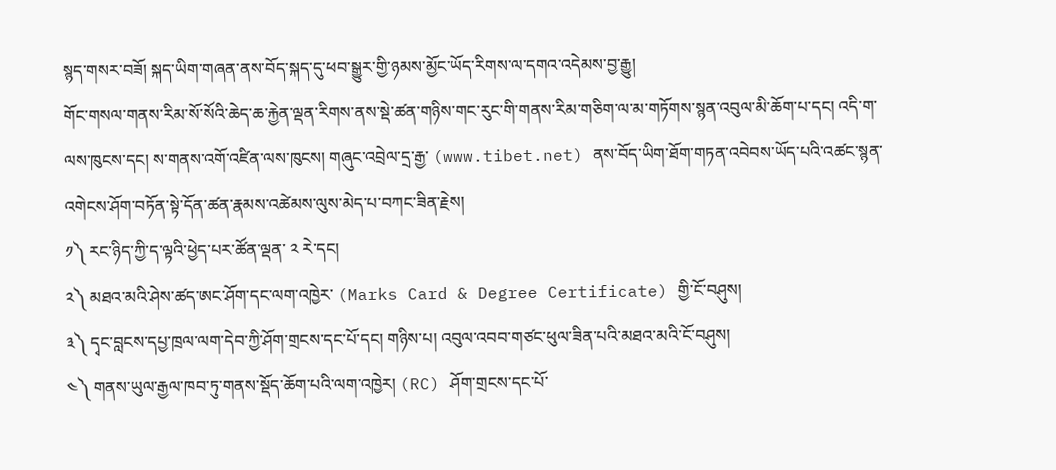སྙད་གསར་བཟོ། སྐད་ཡིག་གཞན་ནས་བོད་སྐད་དུ་ཕབ་སྒྱུར་གྱི་ཉམས་མྱོང་ཡོད་རིགས་ལ་དགའ་འདེམས་བྱ་རྒྱུ།
གོང་གསལ་གནས་རིམ་སོ་སོའི་ཆེད་ཆ་རྐྱེན་ལྡན་རིགས་ནས་སྡེ་ཚན་གཉིས་གང་རུང་གི་གནས་རིམ་གཅིག་ལ་མ་གཏོགས་སྙན་འབུལ་མི་ཆོག་པ་དང། འདི་ག་ལས་ཁུངས་དང། ས་གནས་འགོ་འཛིན་ལས་ཁུངས། གཞུང་འབྲེལ་དྲ་རྒྱ་ (www.tibet.net) ནས་བོད་ཡིག་ཐོག་གཏན་འབེབས་ཡོད་པའི་འཚང་སྙན་འགེངས་ཤོག་བཏོན་སྟེ་དོན་ཚན་རྣམས་འཚེམས་ལུས་མེད་པ་བཀང་ཟིན་རྗེས།
༡༽ རང་ཉིད་ཀྱི་ད་ལྟའི་ཕྱེད་པར་ཚོན་ལྡན་ ༢ རེ་དང།
༢༽ མཐའ་མའི་ཤེས་ཚད་ཨང་ཤོག་དང་ལག་འཁྱེར་ (Marks Card & Degree Certificate) གྱི་ངོ་བཤུས།
༣༽ དྭང་བླངས་དཔྱ་ཁྲལ་ལག་དེབ་ཀྱི་ཤོག་གྲངས་དང་པོ་དང། གཉིས་པ། འབུལ་འབབ་གཙང་ཕུལ་ཟིན་པའི་མཐའ་མའི་ངོ་བཤུས།
༤༽ གནས་ཡུལ་རྒྱལ་ཁབ་ཏུ་གནས་སྡོད་ཆོག་པའི་ལག་འཁྱེར། (RC) ཤོག་གྲངས་དང་པོ་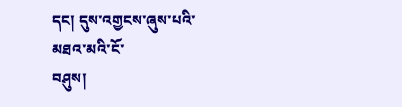དང། དུས་འགྱངས་ཞུས་པའི་མཐའ་མའི་ངོ་
བཤུས།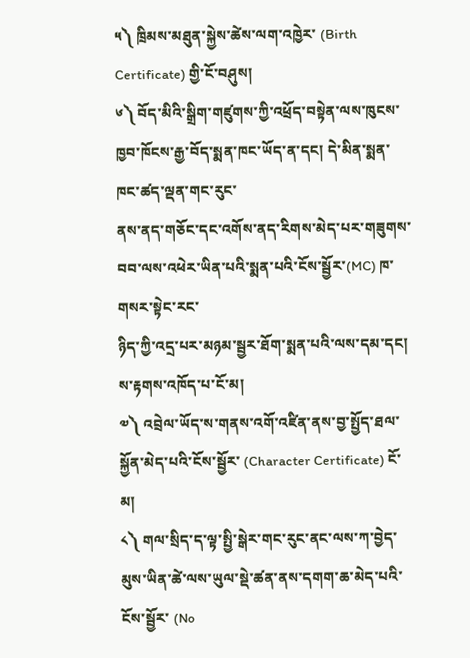༥༽ ཁྲིམས་མཐུན་སྐྱེས་ཚེས་ལག་འཁྱེར་ (Birth Certificate) གྱི་ངོ་བཤུས།
༦༽ བོད་མིའི་སྒྲིག་གཛུགས་ཀྱི་འཕྲོད་བསྟེན་ལས་ཁུངས་ཁྱབ་ཁོངས་རྒྱ་བོད་སྨན་ཁང་ཡོད་ན་དང། དེ་མིན་སྨན་ཁང་ཚད་ལྡན་གང་རུང་
ནས་ནད་གཅོང་དང་འགོས་ནད་རིགས་མེད་པར་གཟུགས་བབ་ལས་འཕེར་ཡིན་པའི་སྨན་པའི་ངོས་སྦྱོར་(MC) ཁ་གསར་སྟེང་རང་
ཉིད་ཀྱི་འདྲ་པར་མཉམ་སྦྱར་ཐོག་སྨན་པའི་ལས་དམ་དང། ས་རྟགས་འཁོད་པ་ངོ་མ།
༧༽ འབྲེལ་ཡོད་ས་གནས་འགོ་འཛིན་ནས་བྱ་སྤྱོད་ཐལ་སྐྱོན་མེད་པའི་ངོས་སྦྱོར་ (Character Certificate) ངོ་མ།
༨༽ གལ་སྲིད་ད་ལྟ་སྤྱི་སྒེར་གང་རུང་ནང་ལས་ཀ་བྱེད་མུས་ཡིན་ཚེ་ལས་ཡུལ་སྡེ་ཚན་ནས་དགག་ཆ་མེད་པའི་ངོས་སྦྱོར་ (No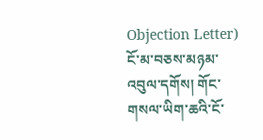Objection Letter) ངོ་མ་བཅས་མཉམ་འབུལ་དགོས། གོང་གསལ་ཡིག་ཆའི་ངོ་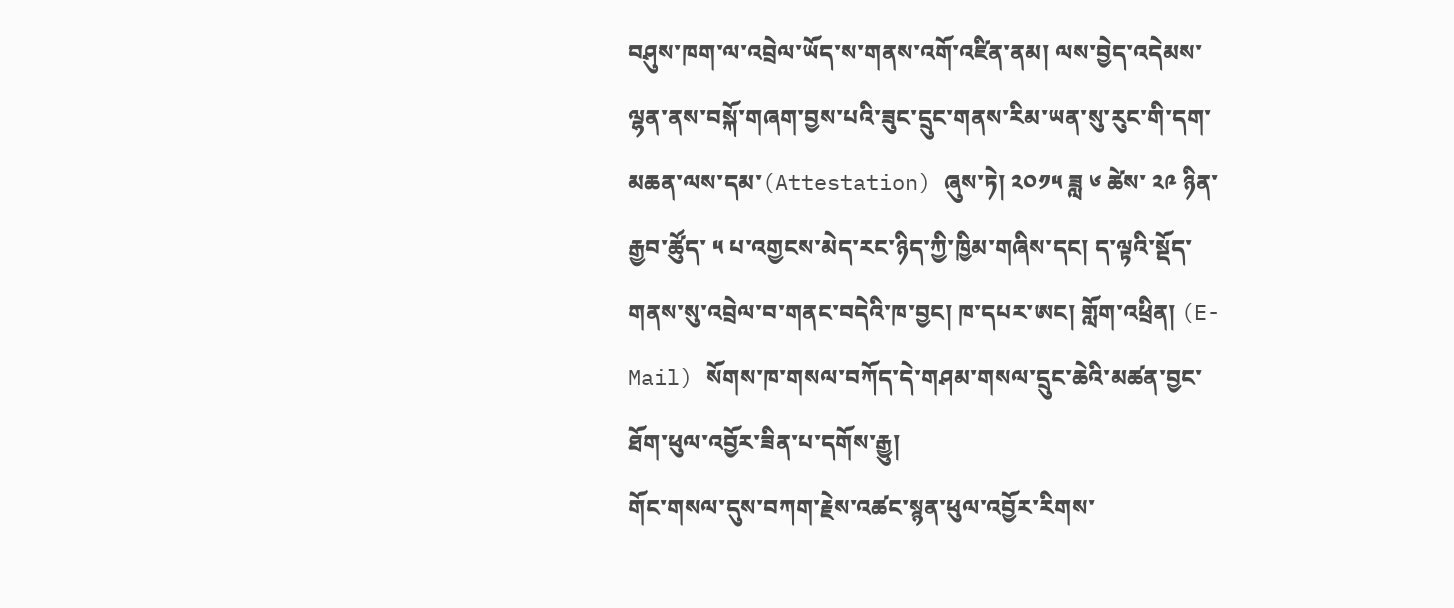བཤུས་ཁག་ལ་འབྲེལ་ཡོད་ས་གནས་འགོ་འཛིན་ནམ། ལས་བྱེད་འདེམས་ལྷན་ནས་བསྐོ་གཞག་བྱས་པའི་ཟུང་དྲུང་གནས་རིམ་ཡན་སུ་རུང་གི་དག་མཆན་ལས་དམ་(Attestation) ཞུས་ཏེ། ༢༠༡༥ ཟླ ༦ ཚེས་ ༢༩ ཉིན་རྒྱབ་ཚོུད་ ༥ པ་འགྱངས་མེད་རང་ཉིད་ཀྱི་ཁྱིམ་གཞིས་དང། ད་ལྟའི་སྡོད་གནས་སུ་འབྲེལ་བ་གནང་བདེའི་ཁ་བྱང། ཁ་དཔར་ཨང། གློག་འཕྲིན། (E-Mail) སོགས་ཁ་གསལ་བཀོད་དེ་གཤམ་གསལ་དྲུང་ཆེའི་མཚན་བྱང་ཐོག་ཕུལ་འབྱོར་ཟིན་པ་དགོས་རྒྱུ།
གོང་གསལ་དུས་བཀག་རྗེས་འཚང་སྙན་ཕུལ་འབྱོར་རིགས་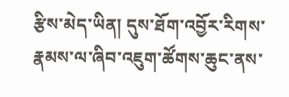རྩིས་མེད་ཡིན། དུས་ཐོག་འབྱོར་རིགས་རྣམས་ལ་ཞིབ་འཇུག་ཚོགས་ཆུང་ནས་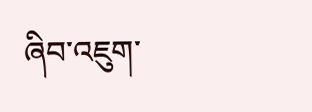ཞིབ་འཇུག་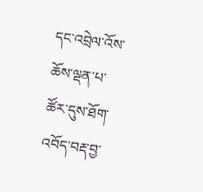དང་འབྲེལ་འོས་ཆོས་ལྡན་པ་ཚོར་དུས་ཐོག་འབོད་བརྡ་བྱ་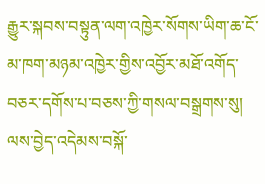རྒྱུར་སྐབས་བསྟུན་ལག་འཁྱེར་སོགས་ཡིག་ཆ་ངོ་མ་ཁག་མཉམ་འཁྱེར་གྱིས་འབྱོར་མཐོ་འགོད་བཅར་དགོས་པ་བཅས་ཀྱི་གསལ་བསྒྲགས་སུ།
ལས་བྱེད་འདེམས་བསྐོ་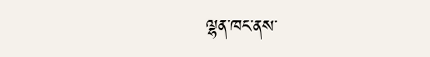ལྷན་ཁང་ནས་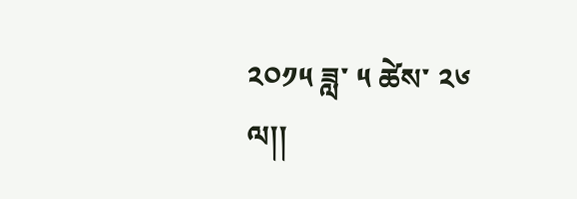༢༠༡༥ ཟླ་ ༥ ཚེས་ ༢༦ ལ།།